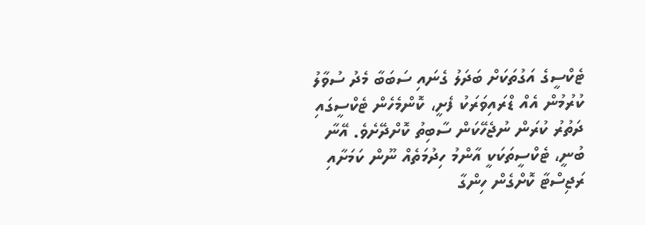ޓެކްސީގެ އަގުތަކަށް ބަދަލު ގެނައި ސަބަބާ މެދު ސުވާލު ކުރުމުން އެއް ޑްރައިވަރަކު ފެށީ، ކޮންމެހެން ޓެކްސީގައި ދަތުރު ކުރަން ނުޖެހޭކަން ސާބިތު ކޮށްދޭށެވެ. އޭނާ ބުނީ، ޓެކްސީތަކަކީ އާންމު ހިދުމަތެއް ނޫން ކަމަށާއި ރަޖިސްޓާ ކޮށްގެން ހިންގާ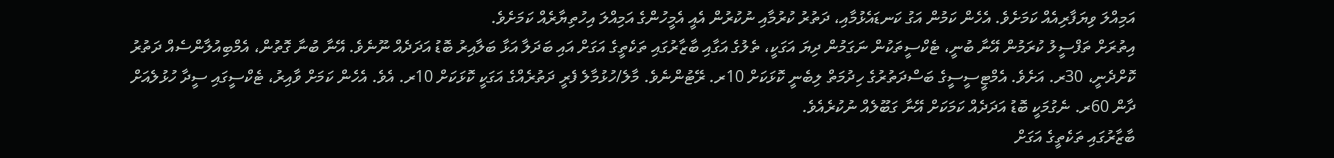އަމިއްލަ ވިޔަފާރިއެއް ކަމަށެވެ. އެހެން ކަމުން އަގު ކަނޑައެޅުމާއި، ދަތުރު ކުރުމާއި ނުކުރުން އެއީ އެމީހުންގެ އަމިއްލަ އިހުތިޔާރެއް ކަމަށެވެ.
އިތުރަށް ތަފްސީލު ކުރަމުން އޭނާ ބުނީ، ޓެކްސީތަކުން ނަގަމުން ދިޔަ އަގަކީ، ތެލުގެ އަގާއި ބާޒާރުގައި ތަކެތީގެ އަގަށް އައި ބަދަލާ އަޅާ ބަލާއިރު ބޮޑު އަދަދެއް ނޫނެވެ. އޭނާ ބުނާ ގޮތުން، އެމްބިއުލާންސެއް ދަތުރު ކޮށްދެނީ، 30ރ. އަށެވެ. އެމްޓީސީސީގެ ބަސްދަތުރުގެ ހިދުމަތް ލިބެނީ ކޮޅަކަށް 10ރ. ރޭޓުންނެވެ. މާލެ/ހުޅުމާލެ ފެރީ ދަތުރެއްގެ އަގަކީ ކޮޅަކަށް 10ރ. އެވެ. އެހެން ކަމަށް ވާއިރު، ޓެކްސީގައި ސީދާ ހުޅުލެއަށް ދާން 60ރ. ނެގުމަކީ ބޮޑު އަދަދެއް ކަމަކަށް އޭނާ ގަބޫލެއް ނުކުރެއެވެ.
ބާޒާރުގައި ތަކެތީގެ އަގަށް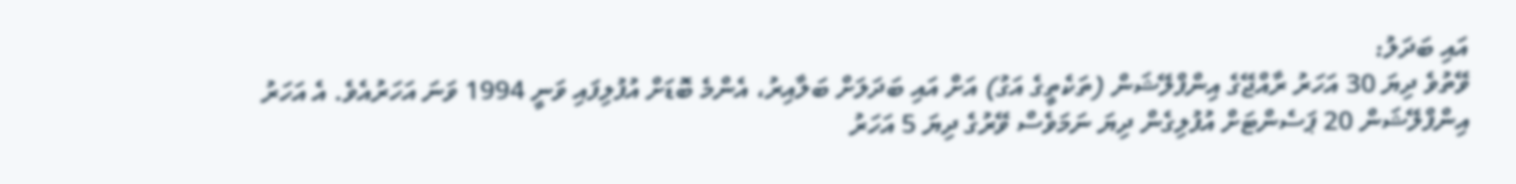އައި ބަދަލު:
ވޭތުވެ ދިޔަ 30 އަހަރު ރާއްޖޭގެ އިންފްލޭޝަން (ތަކެތީގެ އަގު) އަށް އައި ބަދަލަށް ބަލާއިރު، އެންމެ ބޮޑަށް އުފުލިފައި ވަނީ 1994 ވަނަ އަހަރުއެވެ. އެ އަހަރު އިންފްލޭޝަން 20 ޕަސެންޓަށް އުފުލިގެން ދިޔަ ނަމަވެސް ވޭރުގެ ދިޔަ 5 އަހަރު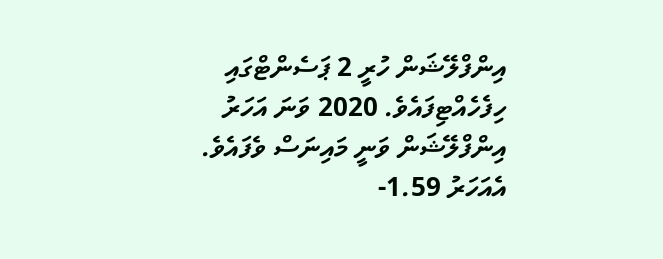އިންފްލޭޝަން ހުރީ 2 ޕަސެންޓްގައި ހިފެހެއްޓިފައެވެ. 2020 ވަނަ އަހަރު އިންފްލޭޝަން ވަނީ މައިނަސް ވެފައެވެ. އެއަހަރު 1.59-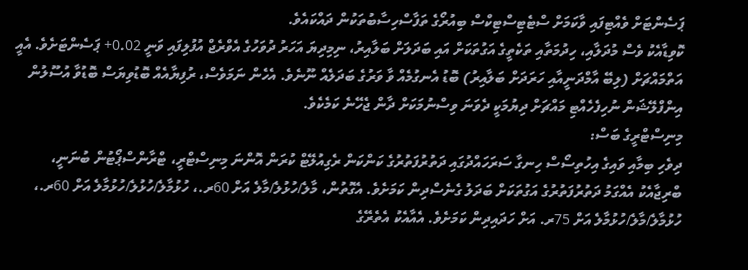ޕަސެންޓަށް ވެއްޓިފައި ވާކަމަށް ސްޓެޓިސްޓިކްސް ބިއުރޯގެ ތަފާސްހިސާބުތަކުން ދައްކައެވެ.
ކޮވިޑާއެކު ވެސް މުދަލާއި، ހިދުމަތާއި ތަކެތީގެ އަގުތަކަށް އައި ބަދަލަށް ބަލާއިރު، ނިމިދިޔަ އަހަރު ދުވަހުގެ އެވްރެޖް އުފުލިފައި ވަނީ 0.02+ ޕަސެންޓަށެވެ. އެއީ އަތްމައްޗަށް (ލިބޭ އާމްދަނީއާއި ހަރަދަށް ބަލާއިރު) ބޮޑު އެނގުމެއް ވާ ވަރުގެ ބަދަލެއް ނޫނެވެ. އެހެން ނަމަވެސް، ރުފިޔާއެއް ބޮޑުވިޔަސް ބޮޑުވާ އުސޫލުން އިންފްލޭޝަން ނުހިފެހެއްޓި މައްޗަށް ދިޔުމަކީ ދެވަނަ ވިސްނުމަކަށް ދާން ޖެހޭނެ ކަމެކެވެ.
މިނިސްޓްރީގެ ބަސް:
ދިވެހި ބިމާއި ވައިގެ އިހުތިސޯސް ހިނގާ ސަރަހައްދުގައި ދަތުރުފަތުރުގެ ކަންކަން ރެގިއުލޭޓް ކުރަން އޮންނަ މިނިސްޓްރީ، ޓްރާންސްޕޯޓުން ބުނަނީ، ބްރިޖާއެކު އެއްގަމު ދަތުރުފަތުރުގެ އަގުތަކަށް ބަދަލު ގެނެސްދިން ކަމަށެވެ. އެގޮތުން، މާލެ/ހުޅުލެ/މާލެ އަށް 60ރ.، ހުޅުމާލެ/ހުޅުލެ/ހުޅުމާލެ އަށް 60ރ.، ހުޅުމާލެ/މާލެ/ހުޅުމާލެ އަށް 75ރ. އަށް ހަދައިދިން ކަމަށެވެ. އެއާއެކު އެތެރޭގެ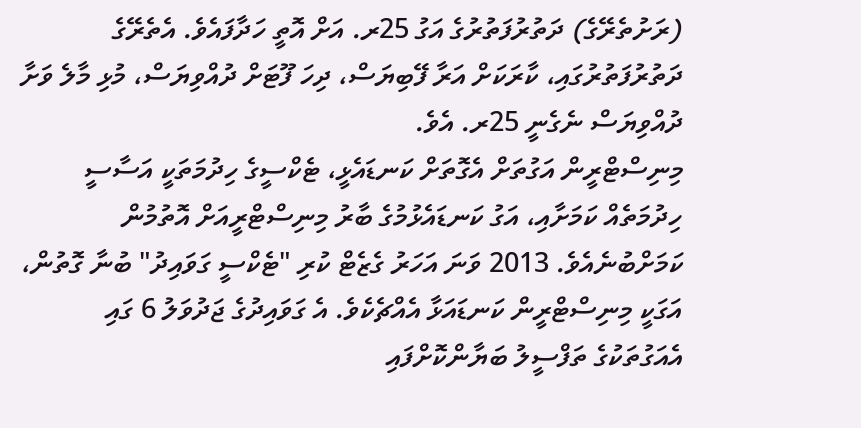(ރަށުތެރޭގެ) ދަތުރުފަތުރުގެ އަގު 25ރ. އަށް އޮތީ ހަދާފައެވެ. އެތެރޭގެ ދަތުރުފަތުރުގައި، ކާރަކަށް އަރާ ފޭބިޔަސް، ދިހަ ފޫޓަށް ދުއްވިޔަސް، މުޅި މާލެ ވަށާ ދުއްވިޔަސް ނެގެނީ 25ރ. އެވެ.
މިނިސްޓްރީން އަގުތަށް އެގޮތަށް ކަނޑައެޅީ، ޓެކްސީގެ ހިދުމަތަކީ އަސާސީ ހިދުމަތެއް ކަމަށާއި، އަގު ކަނޑައެޅުމުގެ ބާރު މިނިސްޓްރީއަށް އޮތުމުން ކަމަށްބުނެއެވެ. 2013 ވަނަ އަހަރު ގެޒެޓް ކުރި "ޓެކްސީ ގަވައިދު" ބުނާ ގޮތުން، އަގަކީ މިނިސްޓްރީން ކަނޑައަޅާ އެއްޗެކެވެ. އެ ގަވައިދުގެ ޖަދުވަލު 6 ގައި އެއަގުތަކުގެ ތަފްސީލު ބަޔާންކޮށްފައި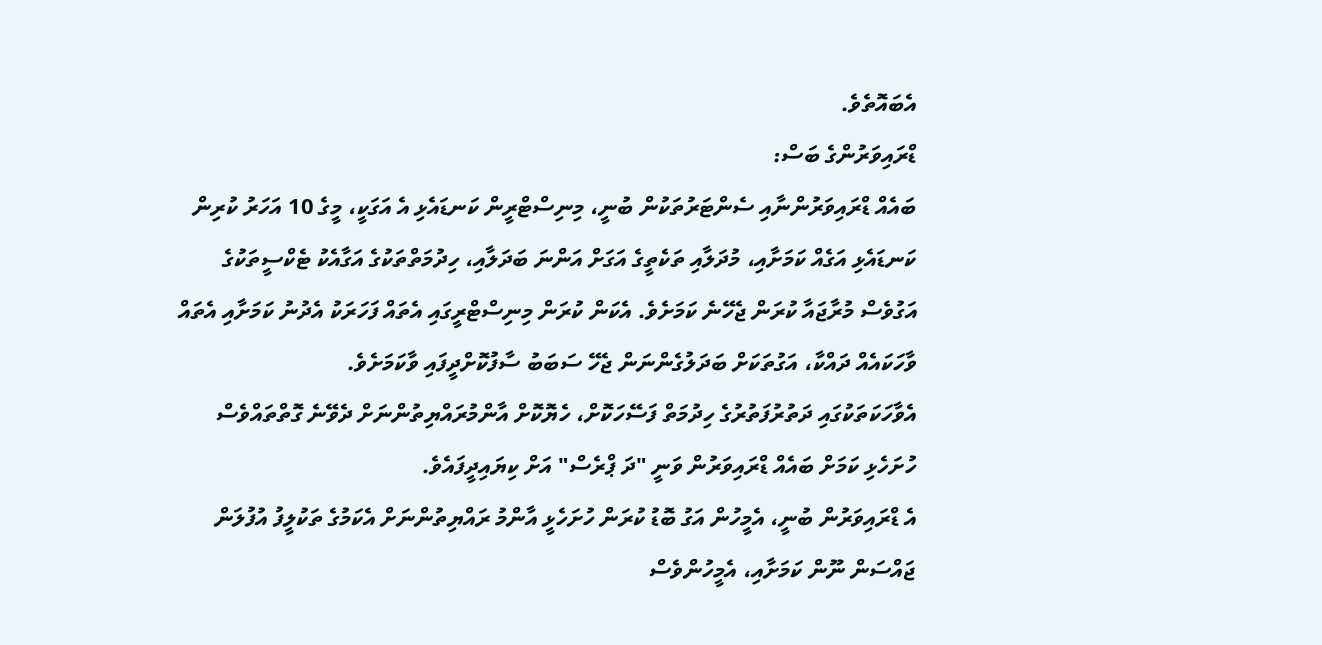އެބައޮތެވެ.
ޑްރައިވަރުންގެ ބަސް:
ބައެއް ޑްރައިވަރުންނާއި ސެންޓަރުތަކުން ބުނީ، މިނިސްޓްރީން ކަނޑައެޅި އެ އަގަކީ، މީގެ 10 އަހަރު ކުރިން ކަނޑައެޅި އަގެއް ކަމަށާއި، މުދަލާއި ތަކެތީގެ އަގަށް އަންނަ ބަދަލާއި، ހިދުމަތްތަކުގެ އަގާއެކު ޓެކްސީތަކުގެ އަގުވެސް މުރާޖައާ ކުރަން ޖެހޭނެ ކަމަށެވެ. އެކަން ކުރަން މިނިސްޓްރީގައި އެތައް ފަހަރަކު އެދުނު ކަމަށާއި އެތައް ވާހަކައެއް ދައްކާ، އަގުތަކަށް ބަދަލުގެންނަން ޖެހޭ ސަބަބު ސާފުކޮށްދީފައި ވާކަމަށެވެ.
އެވާހަކަތަކުގައި ދަތުރުފަތުރުގެ ހިދުމަތް ފަސޭހަކޮށް، ހެޔޮކޮށް އާންމުރައްޔިތުންނަށް ދެވޭނެ ގޮތްތައްވެސް ހުށަހެޅި ކަމަށް ބައެއް ޑްރައިވަރުން ވަނީ "ދަ ޕްރެސް" އަށް ކިޔައިދީފައެވެ.
އެ ޑްރައިވަރުން ބުނީ، އެމީހުން އަގު ބޮޑު ކުރަން ހުށަހެޅީ އާންމު ރައްޔިތުންނަށް އެކަމުގެ ތަކުލީފު އުފުލަން ޖައްސަން ނޫން ކަމަށާއި، އެމީހުންވެސް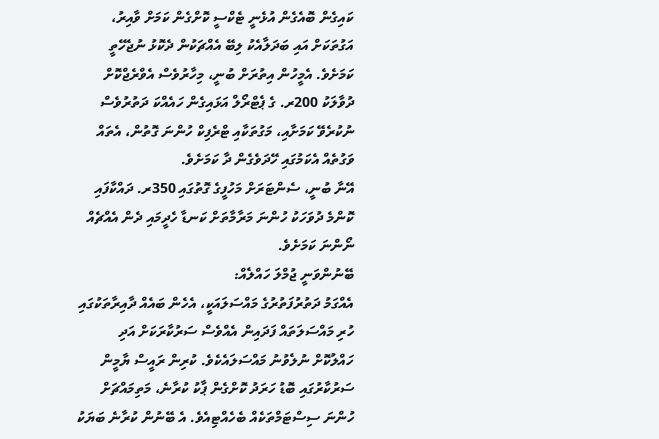ކައިގެން ބޮއެގެން އުޅެނީ ޓެކްސީ ކޮށްގެން ކަމަށް ވާއިރު، އަގުތަކަށް އައި ބަދަލާއެކު ލިބޭ އެއްޗަކުން ދެކޮޅު ނުޖެހޭތީ ކަމަށެވެ. އެމީހުން އިތުރަށް ބުނީ، މިހާރުވެސް އެވްރެޖްކޮށް ދުވާލަކު 200ރ. ގެ ޕެޓްރޯލް އަޅައިގެން ހައެއްކަ ދަތުރުވެސް ނުކުރެވޭ ކަމަށާއި، މަގުތަކާއި ޓްރެފިކް ހުންނަ ގޮތުން، އެތައް ވަގުތެއް އެކަމުގައި ހޭދަވެގެން ދާ ކަމަށެވެ.
އޭނާ ބުނީ، ސެންޓަރަށް މަހުފީގެ ގޮތުގައި 350ރ. ދައްކާފައި ކޮންމެ ދުވަހަކު ހުންނަ މަރާމާތަށް ކަނޑާ ހެދީމައި ދެން އެއްޗެއް ނޯންނަ ކަމަށެވެ.
ބޭނުންވަނީ ޖުމްލަ ހައްލެއް:
އެއްގަމު ދަތުރުފަތުރުގެ މައްސަލައަކީ، އެހެން ބައެއް ދާއިރާތަކުގައި ހުރި މައްސަލަތައް ފަދައިން އެއްވެސް ސަރުކާރަކަށް އަދި ހައްލުކޮށް ނުލެވުނު މައްސަލައެކެވެ. ކުރިން ރައީސް ޔާމީން ސަރުކާރުގައި ބޮޑު ހަރަދު ކޮށްގެން ޕާކު ކުރާނެ، މަތިމައްޗަށް ހުންނަ ސިސްޓަމްތަކެއް ބެހެއްޓިއެވެ. އެ ބޭނުން ކުރާނެ ބަޔަކު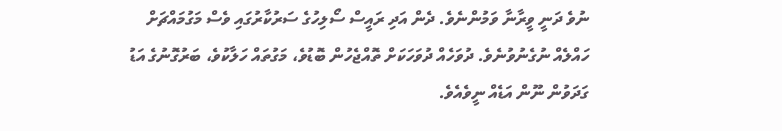ނުވެ ދަނީ ވީރާނާ ވަމުންނެވެ. ދެން އަދި ރައީސް ސޯލިހުގެ ސަރުކާރުގައި ވެސް މަގުމައްޗަށް ހައްލެއް ނުގެނުވުނެވެ. ދުވަހެއް ދުވަހަކަށް ތޮއްޖެހުން ބޮޑުވެ، މަގުތައް ހަލާކުވެ، ބަރުގޮނުގެ އަޑު ގަދަވުން ނޫން އަޑެއް ނީވެއެވެ.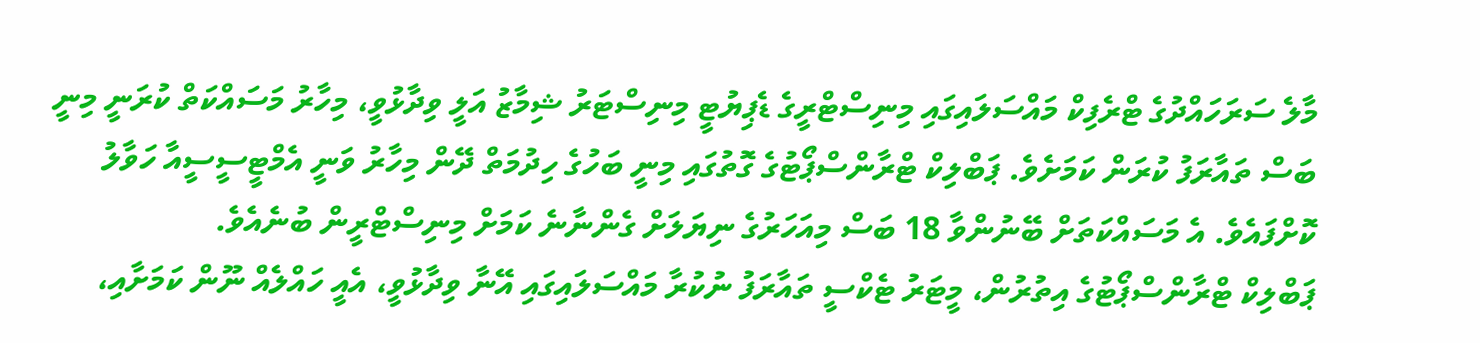މާލެ ސަރަހައްދުގެ ޓްރެފިކް މައްސަލައިގައި މިނިސްޓްރީގެ ޑެޕިޔުޓީ މިނިސްޓަރު ޝިމާޒު އަލީ ވިދާޅުވީ، މިހާރު މަސައްކަތް ކުރަނީ މިނީ ބަސް ތައާރަފު ކުރަން ކަމަށެވެ. ޕަބްލިކް ޓްރާންސްޕޯޓުގެ ގޮތުގައި މިނީ ބަހުގެ ހިދުމަތް ދޭން މިހާރު ވަނީ އެމްޓީސީސީއާ ހަވާލު ކޮށްފައެވެ. އެ މަސައްކަތަށް ބޭނުންވާ 18 ބަސް މިއަހަރުގެ ނިޔަލަށް ގެންނާނެ ކަމަށް މިނިސްޓްރީން ބުނެއެވެ.
ޕަބްލިކް ޓްރާންސްޕޯޓުގެ އިތުރުން، މީޓަރު ޓެކްސީ ތައާރަފު ނުކުރާ މައްސަލައިގައި އޭނާ ވިދާޅުވީ، އެއީ ހައްލެއް ނޫން ކަމަށާއި،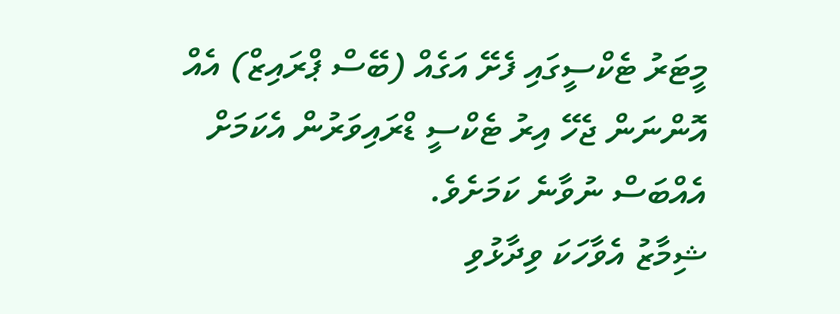މީޓަރު ޓެކްސީގައި ފެށޭ އަގެއް (ބޭސް ޕްރައިޒް) އެއް އޮންނަން ޖެހޭ އިރު ޓެކްސީ ޑްރައިވަރުން އެކަމަށް އެއްބަސް ނުވާނެ ކަމަށެވެ.
ޝިމާޒު އެވާހަކަ ވިދާޅުވި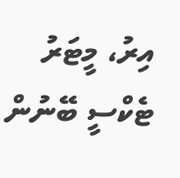އިރު، މީޓަރު ޓެކްސީ ބޭނުން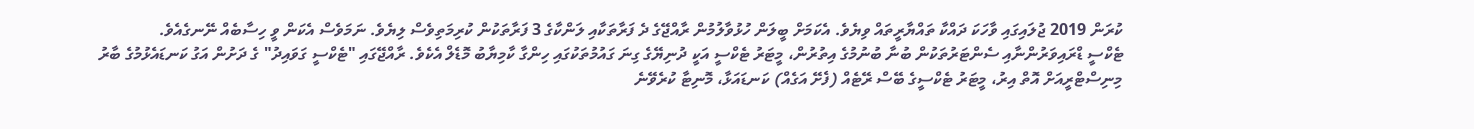ކުރަން 2019 ޖުލައިގައި ވާހަކަ ދައްކާ ތައްޔާރީތައް ވިޔެވެ. އެކަމަށް ބީލަން ހުޅުވާލުމުން ރާއްޖޭގެ ދެ ފަރާތަކާއި ލަންކާގެ 3 ފަރާތަކުން ކުރިމަތިވެސް ލިޔެވެ. ނަމަވެސް އެކަން ވީ ހިސާބެއް ނޭނގެއެވެ.
ޓެކްސީ ޑްރައިވަރުންނާއި ސެންޓަރުތަކުން ބުނާ ބުނުމުގެ އިތުރުން، މީޓަރު ޓެކްސީ އަކީ ދުނިޔޭގެ ގިނަ ގައުމުތަކުގައި ހިންގާ ކާމިޔާބު މޮޑެލް އެކެވެ. ރާއްޖޭގައި "ޓެކްސީ ގަވައިދު" ގެ ދަށުން އަގު ކަނޑައެޅުމުގެ ބާރު މިނިސްޓްރީއަށް އޮތް އިރު، މީޓަރު ޓެކްސީގެ ބޭސް ރޭޓެއް (ފެށޭ އަގެއް) ކަނޑައަޅާ، މޮނިޓާ ކުރެވޭނެ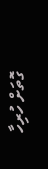ގޮތަށް ހުރިހާ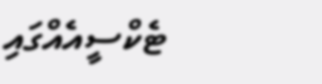ޓެކްސީއެއްގައި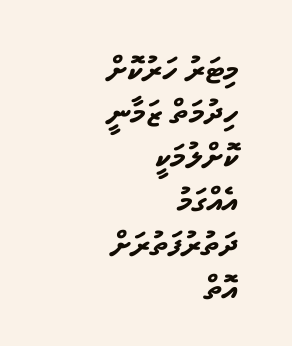މިޓަރު ހަރުކޮށް ހިދުމަތް ޒަމާނީ ކޮށްލުމަކީ އެއްގަމު ދަތުރުފަތުރަށް އޮތް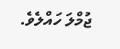ޖުމްލަ ހައްލެވެ.